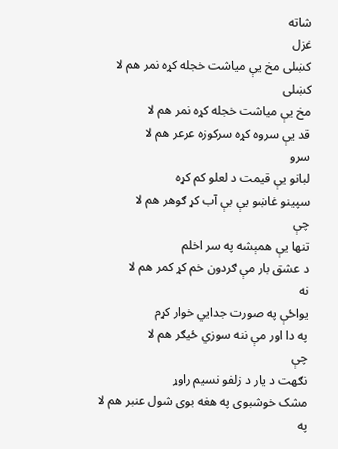شاته
غزل
کښلی مخ یې مياشت خجله کړه نمر هم لا
کښلی
مخ یې مياشت خجله کړه نمر هم لا
قد یې سروه کړه سرکوزه عرعر هم لا
سرو
لبانو یې قيمت د لعلو کم کړه
سپينو غاښو یې بې آب کړ ګوهر هم لا
چې
تنها یې همېشه په سر اخلم
د عشق بار مې ګردون خم کړ کمر هم لا
نه
یواځې په صورت جدایي خوار کړم
په دا اور مې ننه سوزي ځيګر هم لا
چې
نګهت د يار د زلفو نسيم راوړ
مشک خوشبوی په هغه بوی شول عنبر هم لا
په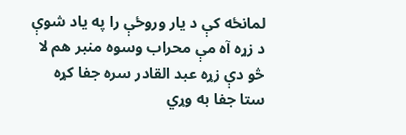لمانځه کې د يار وروځې را په ياد شوې
د زړه آه مې محراب وسوه منبر هم لا
څو دې زړه عبد القادر سره جفا کړه
ستا جفا به وړي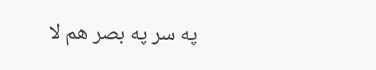په سر په بصر هم لا